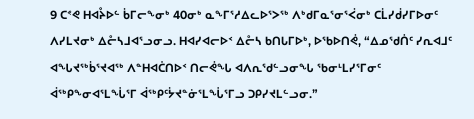9 ᑕᕝᕙ ᕼᐊᔧᐅᓪ ᑳᒥᓕᖕᓂᒃ 40ᓂᒃ ᓇᖕᒥᕐᓱᐃᓚᐅᕐᐳᖅ ᐱᒃᑯᒥᓇᕐᓂᕐᐹᓂᒃ ᑕᒫᓯᑰᓯᒥᐅᓂᑦ ᐱᓯᒪᔪᓂᒃ ᐃᓔᓴᒧᐊᕐᓗᓂᓗ. ᕼᐊᓯᐊᓕᐅᑉ ᐃᓔᓴ ᑲᑎᒐᒥᐅᒃ, ᐅᖃᐅᑎᕚ, “ᐃᓄᖁᑏᑦ ᓯᕆᐊᒧᑦ ᐊᖓᔪᖅᑳᕐᔪᐊᖅ ᐱᓐᕼᐊᑖᑎᐅᑉ ᑎᓕᕚᖓ ᐊᐱᕆᖁᓪᓗᓂᖓ ᖃᓂᒻᒪᓯᕐᒥᓂᑦ ᐋᖅᑭᖕᓂᐊᕐᒪᖔᕐᒥ ᐋᖅᑭᑦᔮᔪᓐᓃᕐᒪᖔᕐᒥᓗ ᑐᑭᓯᔪᒪᓪᓗᓂ.”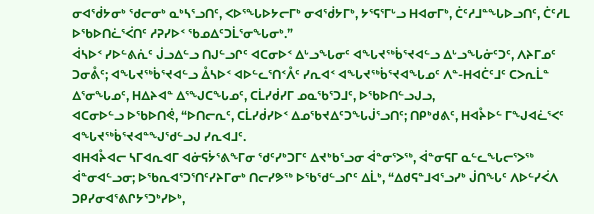ᓂᐊᖂᔭᓂᒃ ᖁᓕᓂᒃ ᓇᒃᓴᕐᓗᑎᑦ, ᐸᐅᕐᖓᐅᔭᓕᒥᒃ ᓂᐊᖂᔭᒥᒃ, ᔭᕐᕋᕐᒥᒡᓗ ᕼᐊᓂᒥᒃ, ᑖᑦᓱᒧᓐᖓᐅᓗᑎᑦ, ᑖᑦᓱᒪ ᐅᖃᐅᑎᓛᕐᐹᑎᑦ ᓱᕈᓯᐅᑉ ᖃᓄᐃᑦᑐᒫᕐᓂᖓᓂᒃ.”
ᐋᓴᐅᑉ ᓯᐅᓪᕕᕇᑦ ᒎᓗᐃᓪᓗ ᑎᒍᓪᓗᒋᑦ ᐊᑕᓂᐅᑉ ᐃᒡᓗᖓᓂᑦ ᐊᖓᔪᖅᑳᕐᔪᐊᓪᓗ ᐃᒡᓗᖓᓃᑦᑐᑦ, ᐱᔨᒥᓄᑦ ᑐᓂᕔᑦ; ᐊᖓᔪᖅᑳᕐᔪᐊᓪᓗ ᐂᓴᐅᑉ ᐊᐅᓪᓚᕐᑎᑉᐰᑦ ᓯᕆᐊᑉ ᐊᖓᔪᖅᑳᕐᔪᐊᖓᓄᑦ ᐱᓐ-ᕼᐊᑖᑦᒧᑦ ᑕᐳᕆᒫᓐ ᐃᕐᓂᖓᓄᑦ, ᕼᐃᔨᐊᓐ ᐃᕐᖑᑕᖓᓄᑦ, ᑕᒫᓯᑰᓯᒥ ᓄᓇᖃᕐᑐᒧᑦ, ᐅᖃᐅᑎᓪᓗᒍᓗ,
ᐊᑕᓂᐅᓪᓗ ᐅᖃᐅᑎᕚ, “ᐅᑎᓕᕆᑦ, ᑕᒫᓯᑰᓯᐅᑉ ᐃᓄᖃᔪᐃᑦᑐᖓᒎᕐᓗᑎᑦ; ᑎᑭᒃᑯᕕᑦ, ᕼᐊᔧᐅᓪ ᒥᖑᐊᓛᕐᐸᑦ ᐊᖓᔪᖅᑳᕐᔪᐊᓐᖑᖁᓪᓗᒍ ᓯᕆᐊᒧᑦ.
ᐊᕼᐊᔧᐊᓕ ᓴᒥᐊᕆᐊᒥ ᐊᓃᕋᔮᕐᕕᖕᒥᓂ ᖁᑦᓯᒃᑐᒥᑦ ᐃᔪᒃᑲᕐᓗᓂ ᐋᓐᓂᕐᐳᖅ, ᐋᓐᓂᕋᒥ ᓇᓪᓚᖓᓕᕐᐳᖅ ᐋᓐᓂᐊᓪᓗᓂ; ᐅᖃᕆᐊᕐᑐᕐᑎᑦᓯᔨᒥᓂᒃ ᑎᓕᓯᕗᖅ ᐅᖃᖁᓪᓗᒋᑦ ᐃᒫᒃ, “ᐃᑯᕋᓐᒧᐊᕐᓗᓯᒃ ᒎᑎᖓᑦ ᐱᐅᓪᓯᐹᐱ ᑐᑭᓯᓂᐊᕐᕕᒋᔭᕐᑐᒃᓯᐅᒃ,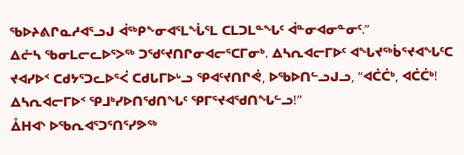ᖃᐅᔨᕕᒋᓇᓱᐊᕐᓗᒍ ᐋᖅᑭᖕᓂᐊᕐᒪᖔᕐᒪ ᑕᒪᑐᒪᓐᖓᑦ ᐋᓐᓂᐊᓂᓐᓂᑦ.”
ᐃᓔᓴ ᖃᓂᒪᓕᓚᐅᕐᐳᖅ ᑐᖁᑦᔪᑎᒋᓂᐊᓕᕐᑕᒥᓂᒃ. ᐃᓴᕆᐊᓕᒥᐅᑦ ᐊᖓᔪᖅᑳᕐᔪᐊᖓᑦᑕ ᔪᐊᓯᐅᑉ ᑕᑯᔭᕐᑐᓚᐅᕐᐹ ᑕᑯᒐᒥᐅᒡᓗ ᕿᐊᑦᔪᑎᒋᕚ, ᐅᖃᐅᑎᓪᓗᒍᓗ, “ᐊᑖᑖᒃ, ᐊᑖᑖᒃ! ᐃᓴᕆᐊᓕᒥᐅᑉ ᕿᒧᒃᓯᐅᑎᖁᑎᖓᑦ ᕿᒥᕐᔪᐊᖁᑎᖓᓪᓗ!”
ᐂᕼᐊᔅ ᐅᖃᕆᐊᕐᑐᕐᑎᕐᓯᕗᖅ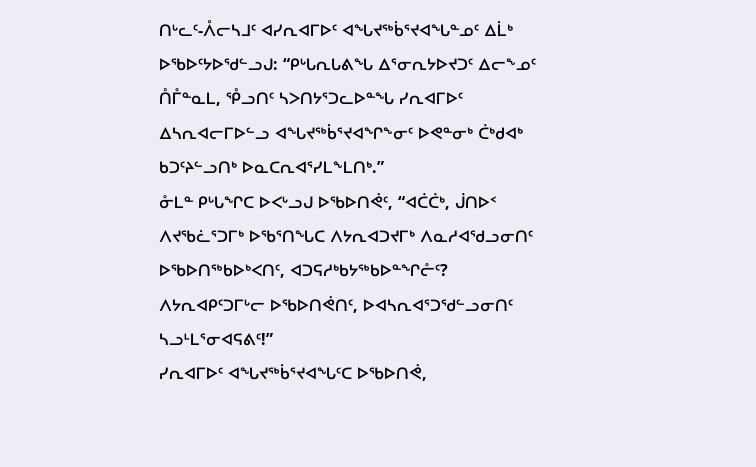ᑎᒡᓚᑦ-ᐰᓕᓴᒧᑦ ᐊᓯᕆᐊᒥᐅᑦ ᐊᖓᔪᖅᑳᕐᔪᐊᖓᓐᓄᑦ ᐃᒫᒃ ᐅᖃᐅᑦᔭᐅᖁᓪᓗᒍ: “ᑭᒡᒐᕆᒐᕕᖓ ᐃᕐᓂᕆᔭᐅᔪᑐᑦ ᐃᓕᖕᓄᑦ ᑍᒤᓐᓇᒪ, ᕾᓗᑎᑦ ᓴᐳᑎᔭᕐᑐᓚᐅᓐᖓ ᓯᕆᐊᒥᐅᑦ ᐃᓴᕆᐊᓕᒥᐅᓪᓗ ᐊᖓᔪᖅᑳᕐᔪᐊᖏᖕᓂᑦ ᐅᕙᓐᓂᒃ ᑖᒃᑯᐊᒃ ᑲᑐᑦᔨᓪᓗᑎᒃ ᐅᓇᑕᕆᐊᕐᓯᒪᖕᒪᑎᒃ.”
ᓁᒪᓐ ᑭᒡᒐᖏᑕ ᐅᐸᒡᓗᒍ ᐅᖃᐅᑎᕚᑦ, “ᐊᑖᑖᒃ, ᒎᑎᐅᑉ ᐱᔪᖃᓛᕐᑐᒥᒃ ᐅᖃᕐᑎᖓᑕ ᐱᔭᕆᐊᑐᔪᒥᒃ ᐱᓇᓱᐊᖁᓗᓂᑎᑦ ᐅᖃᐅᑎᖅᑲᐅᒃᐸᑎᑦ, ᐊᑐᕋᓱᒃᑲᔭᖅᑲᐅᓐᖏᓔᑦ? ᐱᔭᕆᐊᑭᑦᑐᒥᒡᓕ ᐅᖃᐅᑎᕚᑎᑦ, ᐅᐊᓴᕆᐊᕐᑐᖁᓪᓗᓂᑎᑦ ᓴᓗᒻᒪᕐᓂᐊᕋᕕᑦ!”
ᓯᕆᐊᒥᐅᑦ ᐊᖓᔪᖅᑳᕐᔪᐊᖓᑦᑕ ᐅᖃᐅᑎᕚ,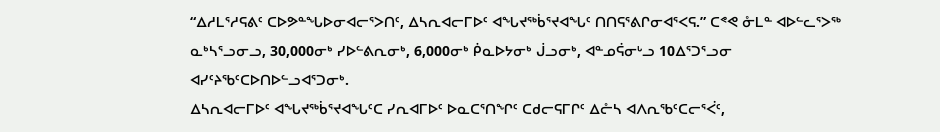“ᐃᓱᒪᕐᓱᕋᕕᑦ ᑕᐅᕗᓐᖓᐅᓂᐊᓕᕐᐳᑎᑦ, ᐃᓴᕆᐊᓕᒥᐅᑦ ᐊᖓᔪᖅᑳᕐᔪᐊᖓᑦ ᑎᑎᕋᕐᕕᒋᓂᐊᕐᐸᕋ.” ᑕᕝᕙ ᓁᒪᓐ ᐊᐅᓪᓚᕐᐳᖅ ᓇᒃᓴᕐᓗᓂᓗ, 30,000ᓂᒃ ᓯᐅᓪᕕᕆᓂᒃ, 6,000ᓂᒃ ᑮᓇᐅᔭᓂᒃ ᒎᓗᓂᒃ, ᐊᓐᓄᕌᓂᒡᓗ 10ᐃᕐᑐᕐᓗᓂ ᐊᓯᑦᔨᖃᑦᑕᐅᑎᐅᓪᓗᐊᕐᑐᓂᒃ.
ᐃᓴᕆᐊᓕᒥᐅᑦ ᐊᖓᔪᖅᑳᕐᔪᐊᖓᑦᑕ ᓯᕆᐊᒥᐅᑦ ᐅᓇᑕᕐᑎᖏᑦ ᑕᑯᓕᕋᒥᒋᑦ ᐃᓔᓴ ᐊᐱᕆᖃᑦᑕᓕᕐᐹᑦ,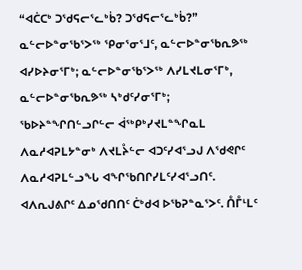“ᐊᑖᑕᒃ ᑐᖁᕋᓕᕐᓚᒃᑳ? ᑐᖁᕋᓕᕐᓚᒃᑳ?”
ᓇᓪᓕᐅᓐᓂᖃᕐᐳᖅ ᕿᓂᕐᓂᕐᒧᑦ, ᓇᓪᓕᐅᓐᓂᖃᕆᕗᖅ ᐊᓯᐅᔨᓂᕐᒥᒃ; ᓇᓪᓕᐅᓐᓂᖃᕐᐳᖅ ᐱᓯᒪᔪᒪᓂᕐᒥᒃ, ᓇᓪᓕᐅᓐᓂᖃᕆᕗᖅ ᓴᒃᑯᑦᓯᓂᕐᒥᒃ;
ᖃᐅᔨᓐᖏᑎᓪᓗᒋᓪᓕ ᐋᖅᑭᒃᓯᔪᒪᓐᖏᓇᒪ ᐱᓇᓱᐊᕈᒪᔭᓐᓂᒃ ᐱᔪᒪᔧᓪᓕ ᐊᑐᑦᓯᐊᕐᓗᒍ ᐱᖁᕙᒋᑦ ᐱᓇᓱᐊᕈᒪᓪᓗᖓ ᐊᖏᖃᑎᒋᓯᒪᑦᓯᐊᕐᓗᑎᑦ.
ᐊᐱᕆᒍᕕᒋᑦ ᐃᓄᖁᑎᑎᑦ ᑖᒃᑯᐊ ᐅᖃᕈᓐᓇᕐᐳᑦ. ᑍᒤᒻᒪᑦ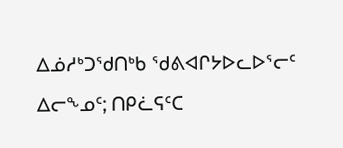ᐃᓅᓱᒃᑐᖁᑎᒃᑲ ᖁᕕᐊᒋᔭᐅᓚᐅᕐᓕᑦ ᐃᓕᖕᓄᑦ; ᑎᑭᓛᕋᑦᑕ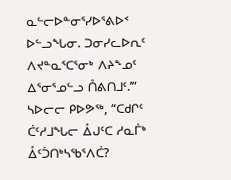ᓇᓪᓕᐅᓐᓂᕐᓯᐅᕐᕕᐅᑉ ᐅᓪᓗᖓᓂ. ᑐᓂᓯᓚᐅᕆᑦ ᐱᔪᓐᓇᕐᑕᕐᓂᒃ ᐱᔨᖕᓄᑦ ᐃᕐᓂᕐᓄᓪᓗ ᑍᕕᑎᒧᑦ.’”
ᓴᐅᓕᓕ ᑭᐅᕗᖅ, “ᑕᑯᒋᑦ ᑖᑦᓱᒧᖓᓕ ᐂᒍᑦᑕ ᓱᓇᒦᒃ ᐂᑦᑑᑎᒃᓴᖃᕐᐱᑖ?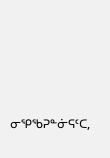ᓂᕿᖃᕈᓐᓃᕋᑦᑕ,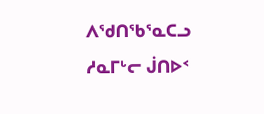ᐱᖁᑎᖃᕐᓇᑕᓗ ᓱᓇᒥᒡᓕ ᒎᑎᐅᑉ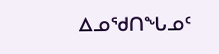ᐃᓄᖁᑎᖓᓄᑦ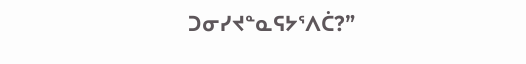ᑐᓂᓯᔪᓐᓇᕋᔭᕐᐱᑖ?”